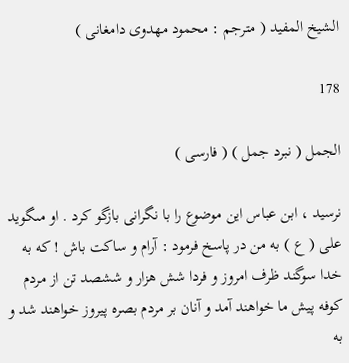الشيخ المفيد ( مترجم : محمود مهدوى دامغانى )

178

الجمل ( نبرد جمل ) ( فارسى )

نرسيد ، ابن عباس اين موضوع را با نگرانى بازگو كرد . او مىگويد على ( ع ) به من در پاسخ فرمود : آرام و ساكت باش ! كه به خدا سوگند ظرف امروز و فردا شش هزار و ششصد تن از مردم كوفه پيش ما خواهند آمد و آنان بر مردم بصره پيروز خواهند شد و به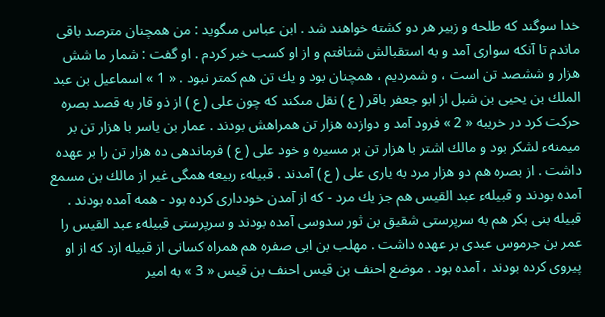خدا سوگند كه طلحه و زبير هر دو كشته خواهند شد . ابن عباس مىگويد : من همچنان مترصد باقى ماندم تا آنكه سوارى آمد و به استقبالش شتافتم و از او كسب خبر كردم . او گفت : شمار ما شش هزار و ششصد تن است ، و شمرديم ، همچنان بود و يك تن هم كمتر نبود . « 1 » اسماعيل بن عبد الملك بن يحيى بن شبل از ابو جعفر باقر ( ع ) نقل مىكند كه چون على ( ع ) از ذو قار به قصد بصره حركت كرد در خريبه « 2 » فرود آمد و دوازده هزار تن همراهش بودند . عمار بن ياسر با هزار تن بر ميمنهء لشكر بود و مالك اشتر با هزار تن بر مسيره و خود على ( ع ) فرماندهى ده هزار تن را بر عهده داشت . از بصره هم دو هزار مرد به يارى على ( ع ) آمدند . قبيلهء ربيعه همگى غير از مالك بن مسمع آمده بودند و قبيلهء عبد القيس هم جز يك مرد - كه از آمدن خوددارى كرده بود - همه آمده بودند . قبيله بنى بكر هم به سرپرستى شقيق بن ثور سدوسى آمده بودند و سرپرستى قبيلهء عبد القيس را عمر بن جرموس عبدى بر عهده داشت . مهلب بن ابى صفره هم همراه كسانى از قبيله ازد كه از او پيروى كرده بودند ، آمده بود . موضع احنف بن قيس احنف بن قيس « 3 » به امير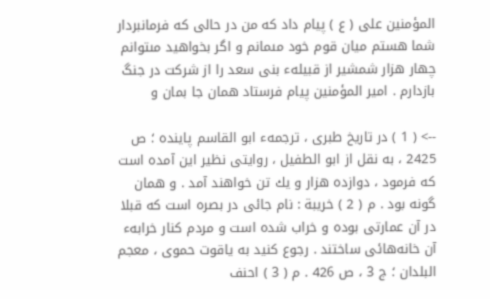المؤمنين على ( ع ) پيام داد كه من در حالى كه فرمانبردار شما هستم ميان قوم خود مىمانم و اگر بخواهيد مىتوانم چهار هزار شمشير از قبيلهء بنى سعد را از شركت در جنگ بازدارم . امير المؤمنين پيام فرستاد همان جا بمان و

--> ( 1 ) در تاريخ طبرى ، ترجمهء ابو القاسم پاينده ؛ ص 2425 ، به نقل از ابو الطفيل ، روايتى نظير اين آمده است كه فرمود ، دوازده هزار و يك تن خواهند آمد . و همان گونه بود . م ( 2 ) خريبة : نام جائى در بصره است كه قبلا در آن عمارتى بوده و خراب شده است و مردم كنار خرابهء آن خانه‌هائى ساختند . رجوع كنيد به ياقوت حموى ، معجم البلدان ؛ ج 3 ، ص 426 . م ( 3 ) احنف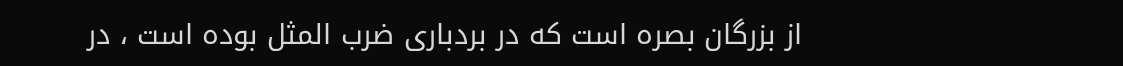از بزرگان بصره است كه در بردبارى ضرب المثل بوده است ، در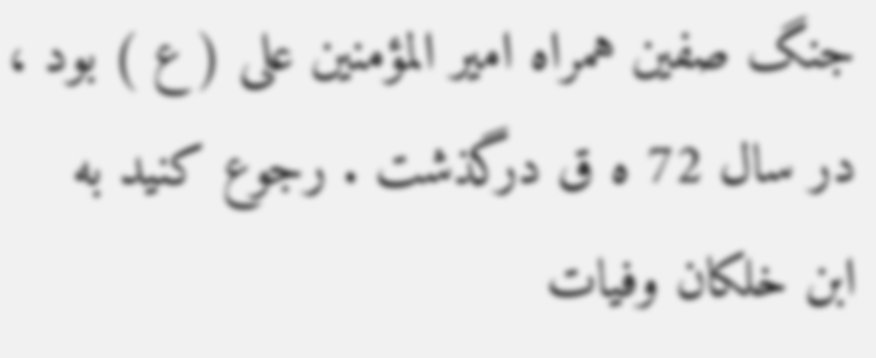جنگ صفين همراه امير المؤمنين على ( ع ) بود ، در سال 72 ه ق درگذشت . رجوع كنيد به ابن خلكان وفيات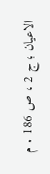الاعيان ؛ ج 2 ، ص 186 . م